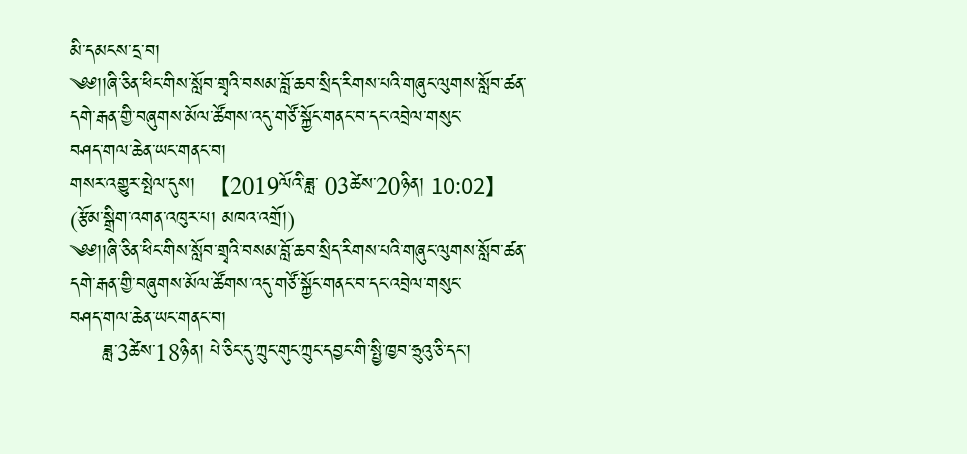མི་དམངས་དྲ་བ།
༄༅།།ཞི་ཅིན་ཕིང་གིས་སློབ་གྲྭའི་བསམ་བློ་ཆབ་སྲིད་རིགས་པའི་གཞུང་ལུགས་སློབ་ཚན་
དགེ་རྒན་གྱི་བཞུགས་མོལ་ཚོགས་འདུ་གཙོ་སྐྱོང་གནང་བ་དང་འབྲེལ་གསུང་
བཤད་གལ་ཆེན་ཡང་གནང་བ།
གསར་འགྱུར་སྤེལ་དུས།  【2019ལོའི་ཟླ་ 03ཚེས་20ཉིན། 10:02】   (རྩོམ་སྒྲིག་འགན་འཁུར་པ། མཁའ་འགྲོ།)
༄༅།།ཞི་ཅིན་ཕིང་གིས་སློབ་གྲྭའི་བསམ་བློ་ཆབ་སྲིད་རིགས་པའི་གཞུང་ལུགས་སློབ་ཚན་
དགེ་རྒན་གྱི་བཞུགས་མོལ་ཚོགས་འདུ་གཙོ་སྐྱོང་གནང་བ་དང་འབྲེལ་གསུང་
བཤད་གལ་ཆེན་ཡང་གནང་བ།
     ཟླ་3ཚེས་18ཉིན། པེ་ཅིང་དུ་ཀྲུང་གུང་ཀྲུང་དབྱང་གི་སྤྱི་ཁྱབ་ཧྲུའུ་ཅི་དང་།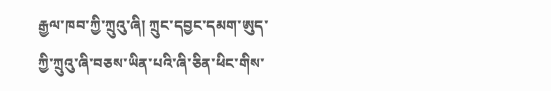རྒྱལ་ཁབ་ཀྱི་ཀྲུའུ་ཞི། ཀྲུང་དབྱང་དམག་ཨུད་ཀྱི་ཀྲུའུ་ཞི་བཅས་ཡིན་པའི་ཞི་ཅིན་ཕིང་གིས་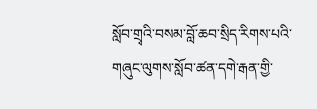སློབ་གྲྭའི་བསམ་བློ་ཆབ་སྲིད་རིགས་པའི་གཞུང་ལུགས་སློབ་ཚན་དགེ་རྒན་གྱི་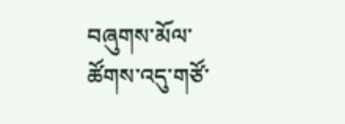བཞུགས་མོལ་ཚོགས་འདུ་གཙོ་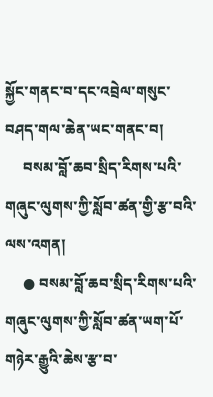སྐྱོང་གནང་བ་དང་འབྲེལ་གསུང་བཤད་གལ་ཆེན་ཡང་གནང་བ།
     བསམ་བློ་ཆབ་སྲིད་རིགས་པའི་གཞུང་ལུགས་ཀྱི་སློབ་ཚན་གྱི་རྩ་བའི་ལས་འགན།
     ● བསམ་བློ་ཆབ་སྲིད་རིགས་པའི་གཞུང་ལུགས་ཀྱི་སློབ་ཚན་ཡག་པོ་གཉེར་རྒྱུའི་ཆེས་རྩ་བ་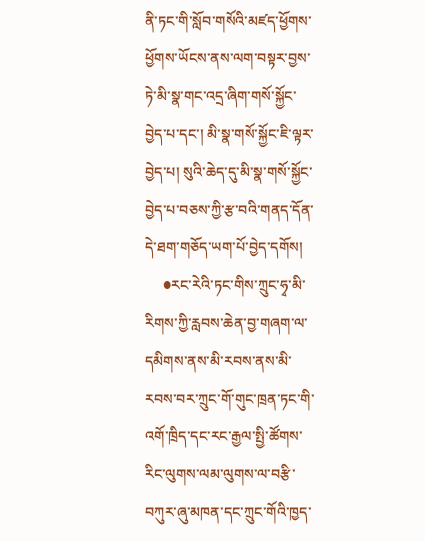ནི་ཏང་གི་སློབ་གསོའི་མཛད་ཕྱོགས་ཕྱོགས་ཡོངས་ནས་ལག་བསྟར་བྱས་ཏེ་མི་སྣ་གང་འདྲ་ཞིག་གསོ་སྐྱོང་བྱེད་པ་དང་། མི་སྣ་གསོ་སྐྱོང་ཇི་ལྟར་བྱེད་པ། སུའི་ཆེད་དུ་མི་སྣ་གསོ་སྐྱོང་བྱེད་པ་བཅས་ཀྱི་རྩ་བའི་གནད་དོན་དེ་ཐག་གཅོད་ཡག་པོ་བྱེད་དགོས།
     ●རང་རེའི་ཏང་གིས་ཀྲུང་ཧྭ་མི་རིགས་ཀྱི་རླབས་ཆེན་བྱ་གཞག་ལ་དམིགས་ནས་མི་རབས་ནས་མི་རབས་བར་ཀྲུང་གོ་གུང་ཁྲན་ཏང་གི་འགོ་ཁྲིད་དང་རང་རྒྱལ་སྤྱི་ཚོགས་རིང་ལུགས་ལམ་ལུགས་ལ་བརྩི་བཀུར་ཞུ་མཁན་དང་ཀྲུང་གོའི་ཁྱད་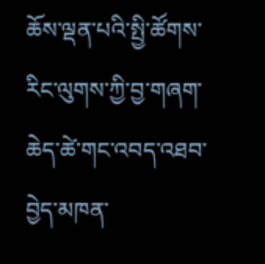ཆོས་ལྡན་པའི་སྤྱི་ཚོགས་རིང་ལུགས་ཀྱི་བྱ་གཞག་ཆེད་ཚེ་གང་འབད་འཐབ་བྱེད་མཁན་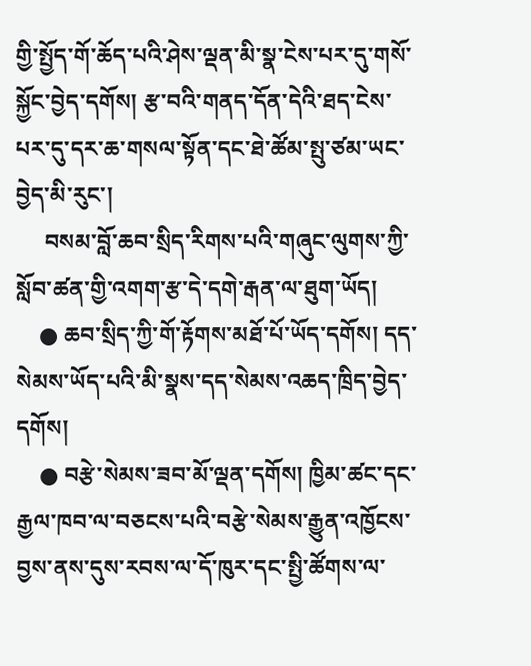གྱི་སྤྱོད་གོ་ཆོད་པའི་ཤེས་ལྡན་མི་སྣ་ངེས་པར་དུ་གསོ་སྐྱོང་བྱེད་དགོས། རྩ་བའི་གནད་དོན་དེའི་ཐད་ངེས་པར་དུ་དར་ཆ་གསལ་སྟོན་དང་ཐེ་ཚོམ་སྤུ་ཙམ་ཡང་བྱེད་མི་རུང་།
     བསམ་བློ་ཆབ་སྲིད་རིགས་པའི་གཞུང་ལུགས་ཀྱི་སློབ་ཚན་གྱི་འགག་རྩ་དེ་དགེ་རྒན་ལ་ཐུག་ཡོད།
    ● ཆབ་སྲིད་ཀྱི་གོ་རྟོགས་མཐོ་པོ་ཡོད་དགོས། དད་སེམས་ཡོད་པའི་མི་སྣས་དད་སེམས་འཆད་ཁྲིད་བྱེད་དགོས།
    ● བརྩེ་སེམས་ཟབ་མོ་ལྡན་དགོས། ཁྱིམ་ཚང་དང་རྒྱལ་ཁབ་ལ་བཅངས་པའི་བརྩེ་སེམས་རྒྱུན་འཁྱོངས་བྱས་ནས་དུས་རབས་ལ་དོ་ཁུར་དང་སྤྱི་ཚོགས་ལ་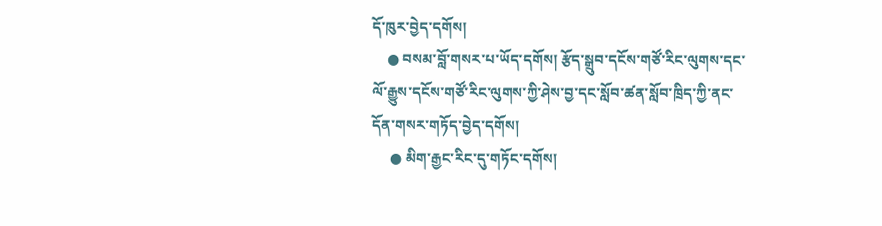དོ་ཁུར་བྱེད་དགོས།
    ● བསམ་བློ་གསར་པ་ཡོད་དགོས། རྩོད་སྒྲུབ་དངོས་གཙོ་རིང་ལུགས་དང་ལོ་རྒྱུས་དངོས་གཙོ་རིང་ལུགས་ཀྱི་ཤེས་བྱ་དང་སློབ་ཚན་སློབ་ཁྲིད་ཀྱི་ནང་དོན་གསར་གཏོད་བྱེད་དགོས།
     ● མིག་རྒྱང་རིང་དུ་གཏོང་དགོས།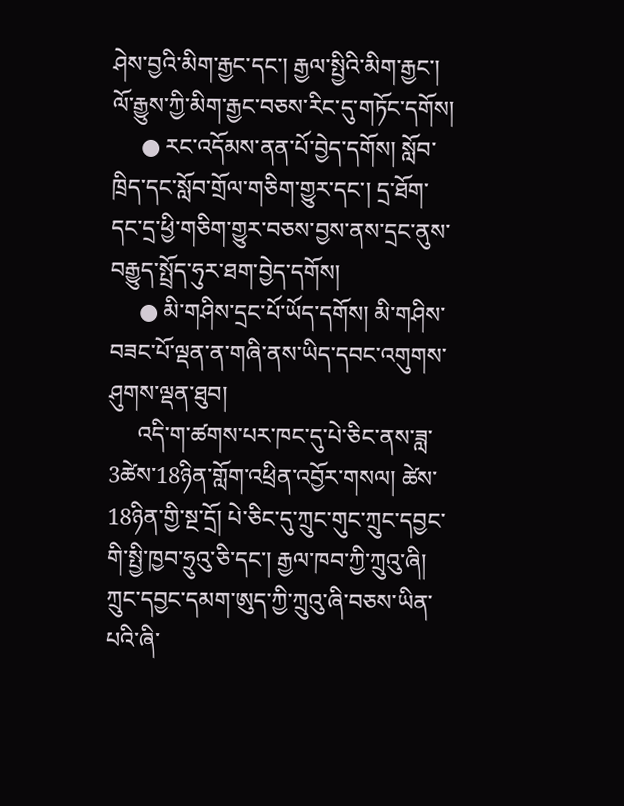ཤེས་བྱའི་མིག་རྒྱང་དང་། རྒྱལ་སྤྱིའི་མིག་རྒྱང་། ལོ་རྒྱུས་ཀྱི་མིག་རྒྱང་བཅས་རིང་དུ་གཏོང་དགོས།
     ● རང་འདོམས་ནན་པོ་བྱེད་དགོས། སློབ་ཁྲིད་དང་སློབ་གྲོལ་གཅིག་གྱུར་དང་། དྲ་ཐོག་དང་དྲ་ཕྱི་གཅིག་གྱུར་བཅས་བྱས་ནས་དྲང་ནུས་བརྒྱུད་སྤྲོད་ཧུར་ཐག་བྱེད་དགོས།
     ● མི་གཤིས་དྲང་པོ་ཡོད་དགོས། མི་གཤིས་བཟང་པོ་ལྡན་ན་གཞི་ནས་ཡིད་དབང་འགུགས་ཤུགས་ལྡན་ཐུབ།
     འདི་ག་ཚགས་པར་ཁང་དུ་པེ་ཅིང་ནས་ཟླ་3ཚེས་18ཉིན་གློག་འཕྲིན་འབྱོར་གསལ། ཚེས་18ཉིན་གྱི་སྔ་དྲོ། པེ་ཅིང་དུ་ཀྲུང་གུང་ཀྲུང་དབྱང་གི་སྤྱི་ཁྱབ་ཧྲུའུ་ཅི་དང་། རྒྱལ་ཁབ་ཀྱི་ཀྲུའུ་ཞི། ཀྲུང་དབྱང་དམག་ཨུད་ཀྱི་ཀྲུའུ་ཞི་བཅས་ཡིན་པའི་ཞི་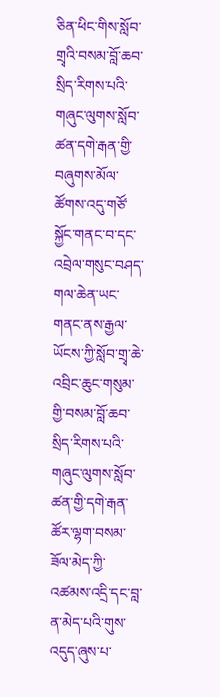ཅིན་ཕིང་གིས་སློབ་གྲྭའི་བསམ་བློ་ཆབ་སྲིད་རིགས་པའི་གཞུང་ལུགས་སློབ་ཚན་དགེ་རྒན་གྱི་བཞུགས་མོལ་ཚོགས་འདུ་གཙོ་སྐྱོང་གནང་བ་དང་འབྲེལ་གསུང་བཤད་གལ་ཆེན་ཡང་གནང་ནས་རྒྱལ་ཡོངས་ཀྱི་སློབ་གྲྭ་ཆེ་འབྲིང་ཆུང་གསུམ་གྱི་བསམ་བློ་ཆབ་སྲིད་རིགས་པའི་གཞུང་ལུགས་སློབ་ཚན་གྱི་དགེ་རྒན་ཚོར་ལྷག་བསམ་ཟོལ་མེད་ཀྱི་འཚམས་འདྲི་དང་བླ་ན་མེད་པའི་གུས་འདུད་ཞུས་པ་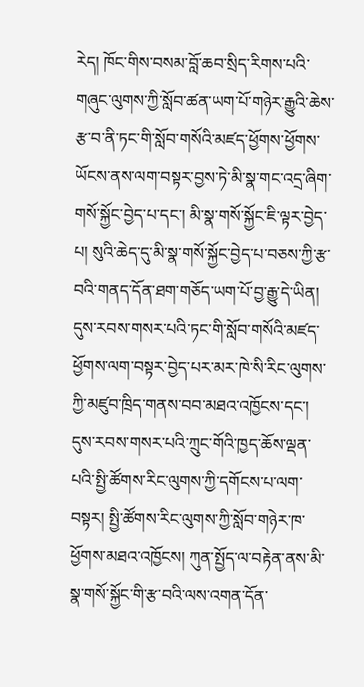རེད། ཁོང་གིས་བསམ་བློ་ཆབ་སྲིད་རིགས་པའི་གཞུང་ལུགས་ཀྱི་སློབ་ཚན་ཡག་པོ་གཉེར་རྒྱུའི་ཆེས་རྩ་བ་ནི་ཏང་གི་སློབ་གསོའི་མཛད་ཕྱོགས་ཕྱོགས་ཡོངས་ནས་ལག་བསྟར་བྱས་ཏེ་མི་སྣ་གང་འདྲ་ཞིག་གསོ་སྐྱོང་བྱེད་པ་དང་། མི་སྣ་གསོ་སྐྱོང་ཇི་ལྟར་བྱེད་པ། སུའི་ཆེད་དུ་མི་སྣ་གསོ་སྐྱོང་བྱེད་པ་བཅས་ཀྱི་རྩ་བའི་གནད་དོན་ཐག་གཅོད་ཡག་པོ་བྱ་རྒྱུ་དེ་ཡིན། དུས་རབས་གསར་པའི་ཏང་གི་སློབ་གསོའི་མཛད་ཕྱོགས་ལག་བསྟར་བྱེད་པར་མར་ཁེ་སི་རིང་ལུགས་ཀྱི་མཛུབ་ཁྲིད་གནས་བབ་མཐའ་འཁྱོངས་དང་། དུས་རབས་གསར་པའི་ཀྲུང་གོའི་ཁྱད་ཆོས་ལྡན་པའི་སྤྱི་ཚོགས་རིང་ལུགས་ཀྱི་དགོངས་པ་ལག་བསྟར། སྤྱི་ཚོགས་རིང་ལུགས་ཀྱི་སློབ་གཉེར་ཁ་ཕྱོགས་མཐའ་འཁྱོངས། ཀུན་སྤྱོད་ལ་བརྟེན་ནས་མི་སྣ་གསོ་སྐྱོང་གི་རྩ་བའི་ལས་འགན་དོན་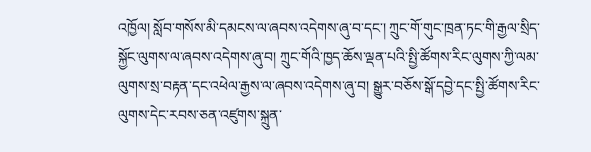འཁྱོལ། སློབ་གསོས་མི་དམངས་ལ་ཞབས་འདེགས་ཞུ་བ་དང་། ཀྲུང་གོ་གུང་ཁྲན་ཏང་གི་རྒྱལ་སྲིད་སྐྱོང་ལུགས་ལ་ཞབས་འདེགས་ཞུ་བ། ཀྲུང་གོའི་ཁྱད་ཆོས་ལྡན་པའི་སྤྱི་ཚོགས་རིང་ལུགས་ཀྱི་ལམ་ལུགས་སྲ་བརྟན་དང་འཕེལ་རྒྱས་ལ་ཞབས་འདེགས་ཞུ་བ། སྒྱུར་བཅོས་སྒོ་དབྱེ་དང་སྤྱི་ཚོགས་རིང་ལུགས་དེང་རབས་ཅན་འཛུགས་སྐྲུན་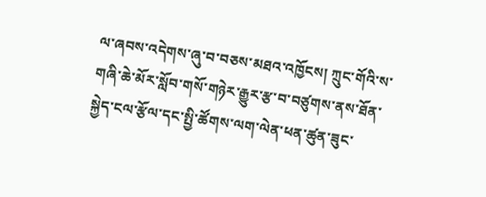ལ་ཞབས་འདེགས་ཞུ་བ་བཅས་མཐའ་འཁྱོངས། ཀྲུང་གོའི་ས་གཞི་ཆེ་མོར་སློབ་གསོ་གཉེར་རྒྱུར་རྩ་བ་བཙུགས་ནས་ཐོན་སྐྱེད་ངལ་རྩོལ་དང་སྤྱི་ཚོགས་ལག་ལེན་ཕན་ཚུན་ཟུང་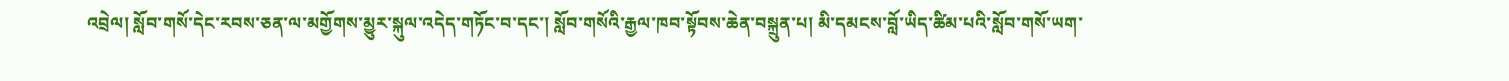འབྲེལ། སློབ་གསོ་དེང་རབས་ཅན་ལ་མགྱོགས་མྱུར་སྐུལ་འདེད་གཏོང་བ་དང་། སློབ་གསོའི་རྒྱལ་ཁབ་སྟོབས་ཆེན་བསྐྲུན་པ། མི་དམངས་བློ་ཡིད་ཚིམ་པའི་སློབ་གསོ་ཡག་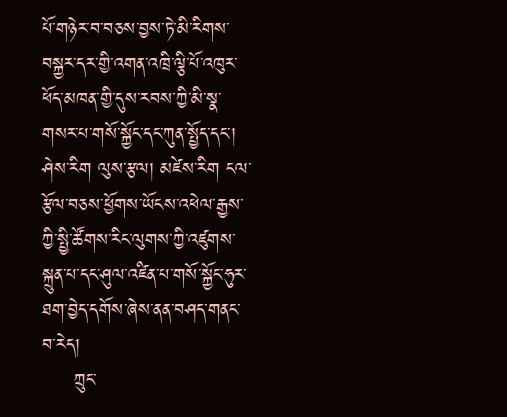པོ་གཉེར་བ་བཅས་བྱས་ཏེ་མི་རིགས་བསྐྱར་དར་གྱི་འགན་འཁྲི་ལྕི་པོ་འཁུར་ཕོད་མཁན་གྱི་དུས་རབས་ཀྱི་མི་སྣ་གསར་པ་གསོ་སྐྱོང་དང་ཀུན་སྤྱོད་དང་། ཤེས་རིག ལུས་རྩལ། མཛེས་རིག ངལ་རྩོལ་བཅས་ཕྱོགས་ཡོངས་འཕེལ་རྒྱས་ཀྱི་སྤྱི་ཚོགས་རིང་ལུགས་ཀྱི་འཛུགས་སྐྲུན་པ་དང་ཤུལ་འཛིན་པ་གསོ་སྐྱོང་ཧུར་ཐག་བྱེད་དགོས་ཞེས་ནན་བཤད་གནང་བ་རེད།
     ཀྲུང་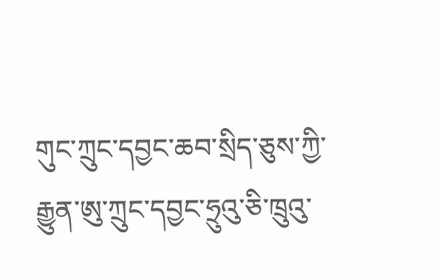གུང་ཀྲུང་དབྱང་ཆབ་སྲིད་ཅུས་ཀྱི་རྒྱུན་ཨུ་ཀྲུང་དབྱང་ཧྲུའུ་ཅི་ཁྲུའུ་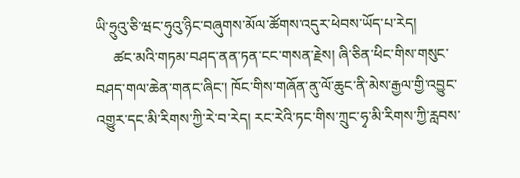ཡི་ཧྲུའུ་ཅི་ཝང་ཧུའུ་ཉིང་བཞུགས་མོལ་ཚོགས་འདུར་ཕེབས་ཡོད་པ་རེད།
     ཚང་མའི་གཏམ་བཤད་ནན་ཏན་ངང་གསན་རྗེས། ཞི་ཅིན་ཕིང་གིས་གསུང་བཤད་གལ་ཆེན་གནང་ཞིང་། ཁོང་གིས་གཞོན་ནུ་ལོ་ཆུང་ནི་མེས་རྒྱལ་གྱི་འབྱུང་འགྱུར་དང་མི་རིགས་ཀྱི་རེ་བ་རེད། རང་རེའི་ཏང་གིས་ཀྲུང་ཧྭ་མི་རིགས་ཀྱི་རླབས་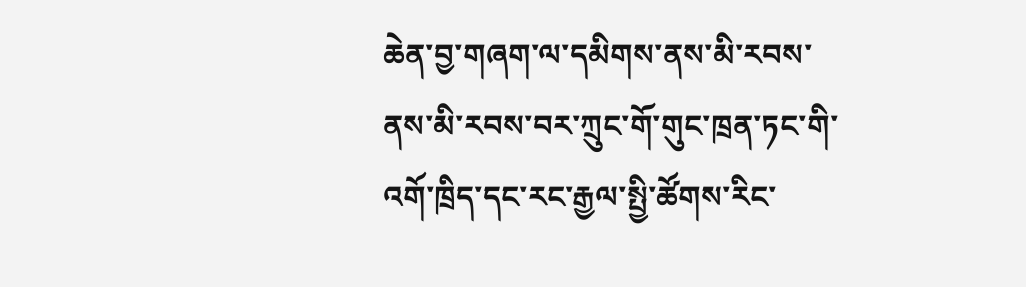ཆེན་བྱ་གཞག་ལ་དམིགས་ནས་མི་རབས་ནས་མི་རབས་བར་ཀྲུང་གོ་གུང་ཁྲན་ཏང་གི་འགོ་ཁྲིད་དང་རང་རྒྱལ་སྤྱི་ཚོགས་རིང་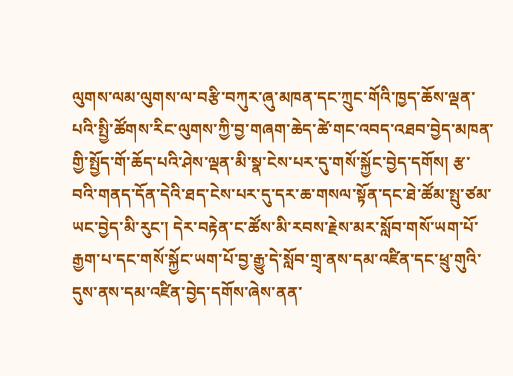ལུགས་ལམ་ལུགས་ལ་བརྩི་བཀུར་ཞུ་མཁན་དང་ཀྲུང་གོའི་ཁྱད་ཆོས་ལྡན་པའི་སྤྱི་ཚོགས་རིང་ལུགས་ཀྱི་བྱ་གཞག་ཆེད་ཚེ་གང་འབད་འཐབ་བྱེད་མཁན་གྱི་སྤྱོད་གོ་ཆོད་པའི་ཤེས་ལྡན་མི་སྣ་ངེས་པར་དུ་གསོ་སྐྱོང་བྱེད་དགོས། རྩ་བའི་གནད་དོན་དེའི་ཐད་ངེས་པར་དུ་དར་ཆ་གསལ་སྟོན་དང་ཐེ་ཚོམ་སྤུ་ཙམ་ཡང་བྱེད་མི་རུང་། དེར་བརྟེན་ང་ཚོས་མི་རབས་རྗེས་མར་སློབ་གསོ་ཡག་པོ་རྒྱག་པ་དང་གསོ་སྐྱོང་ཡག་པོ་བྱ་རྒྱུ་དེ་སློབ་གྲྭ་ནས་དམ་འཛིན་དང་ཕྲུ་གུའི་དུས་ནས་དམ་འཛིན་བྱེད་དགོས་ཞེས་ནན་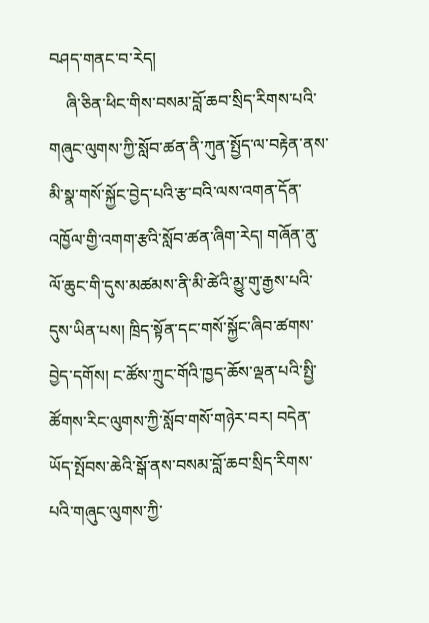བཤད་གནང་བ་རེད།
    ཞི་ཅིན་ཕིང་གིས་བསམ་བློ་ཆབ་སྲིད་རིགས་པའི་གཞུང་ལུགས་ཀྱི་སློབ་ཚན་ནི་ཀུན་སྤྱོད་ལ་བརྟེན་ནས་མི་སྣ་གསོ་སྐྱོང་བྱེད་པའི་རྩ་བའི་ལས་འགན་དོན་འཁྱོལ་གྱི་འགག་རྩའི་སློབ་ཚན་ཞིག་རེད། གཞོན་ནུ་ལོ་ཆུང་གི་དུས་མཚམས་ནི་མི་ཚེའི་མྱུ་གུ་རྒྱས་པའི་དུས་ཡིན་པས། ཁྲིད་སྟོན་དང་གསོ་སྐྱོང་ཞིབ་ཚགས་བྱེད་དགོས། ང་ཚོས་ཀྲུང་གོའི་ཁྱད་ཆོས་ལྡན་པའི་སྤྱི་ཚོགས་རིང་ལུགས་ཀྱི་སློབ་གསོ་གཉེར་བར། བདེན་ཡོད་སྤོབས་ཆེའི་སྒོ་ནས་བསམ་བློ་ཆབ་སྲིད་རིགས་པའི་གཞུང་ལུགས་ཀྱི་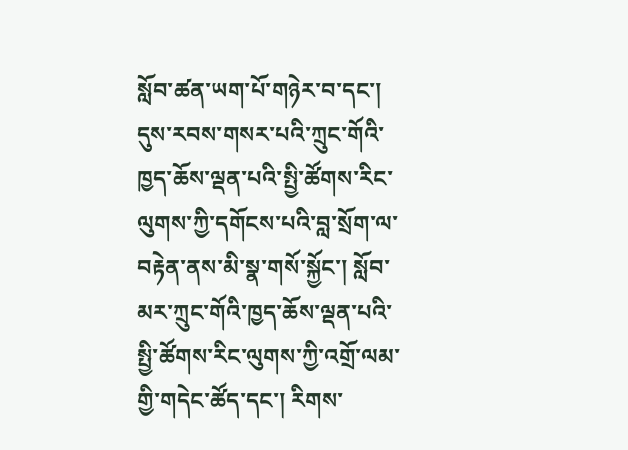སློབ་ཚན་ཡག་པོ་གཉེར་བ་དང་། དུས་རབས་གསར་པའི་ཀྲུང་གོའི་ཁྱད་ཆོས་ལྡན་པའི་སྤྱི་ཚོགས་རིང་ལུགས་ཀྱི་དགོངས་པའི་བླ་སྲོག་ལ་བརྟེན་ནས་མི་སྣ་གསོ་སྐྱོང་། སློབ་མར་ཀྲུང་གོའི་ཁྱད་ཆོས་ལྡན་པའི་སྤྱི་ཚོགས་རིང་ལུགས་ཀྱི་འགྲོ་ལམ་གྱི་གདེང་ཚོད་དང་། རིགས་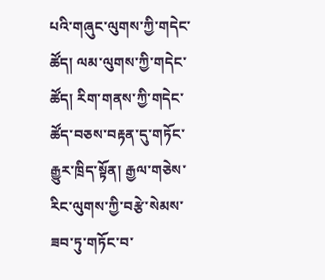པའི་གཞུང་ལུགས་ཀྱི་གདེང་ཚོད། ལམ་ལུགས་ཀྱི་གདེང་ཚོད། རིག་གནས་ཀྱི་གདེང་ཚོད་བཅས་བརྟན་དུ་གཏོང་རྒྱུར་ཁྲིད་སྟོན། རྒྱལ་གཅེས་རིང་ལུགས་ཀྱི་བརྩེ་སེམས་ཟབ་ཏུ་གཏོང་བ་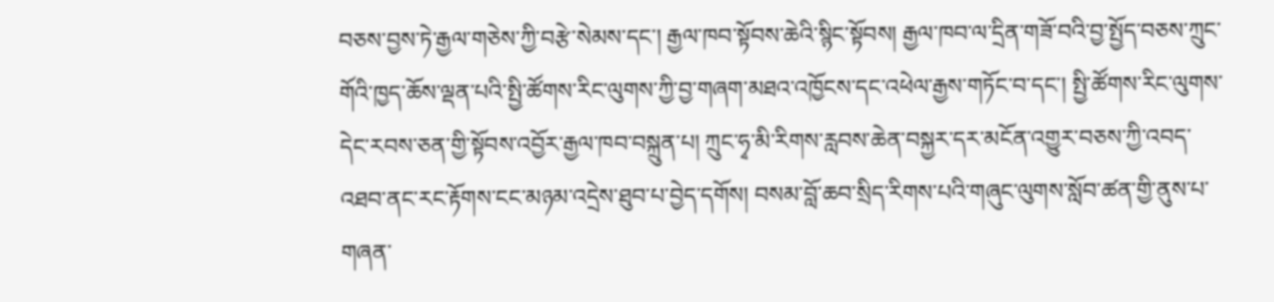བཅས་བྱས་ཏེ་རྒྱལ་གཅེས་ཀྱི་བརྩེ་སེམས་དང་། རྒྱལ་ཁབ་སྟོབས་ཆེའི་སྙིང་སྟོབས། རྒྱལ་ཁབ་ལ་དྲིན་གཟོ་བའི་བྱ་སྤྱོད་བཅས་ཀྲུང་གོའི་ཁྱད་ཆོས་ལྡན་པའི་སྤྱི་ཚོགས་རིང་ལུགས་ཀྱི་བྱ་གཞག་མཐའ་འཁྱོངས་དང་འཕེལ་རྒྱས་གཏོང་བ་དང་། སྤྱི་ཚོགས་རིང་ལུགས་དེང་རབས་ཅན་གྱི་སྟོབས་འབྱོར་རྒྱལ་ཁབ་བསྐྲུན་པ། ཀྲུང་ཧྭ་མི་རིགས་རླབས་ཆེན་བསྐྱར་དར་མངོན་འགྱུར་བཅས་ཀྱི་འབད་འཐབ་ནང་རང་རྟོགས་ངང་མཉམ་འདྲེས་ཐུབ་པ་བྱེད་དགོས། བསམ་བློ་ཆབ་སྲིད་རིགས་པའི་གཞུང་ལུགས་སློབ་ཚན་གྱི་ནུས་པ་གཞན་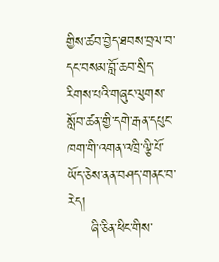གྱིས་ཚབ་བྱེད་ཐབས་བྲལ་བ་དང་བསམ་བློ་ཆབ་སྲིད་རིགས་པའི་གཞུང་ལུགས་སློབ་ཚན་གྱི་དགེ་རྒན་དཔུང་ཁག་གི་འགན་འཁྲི་ལྕི་པོ་ཡོད་ཅེས་ནན་བཤད་གནང་བ་རེད།
     ཞི་ཅིན་ཕིང་གིས་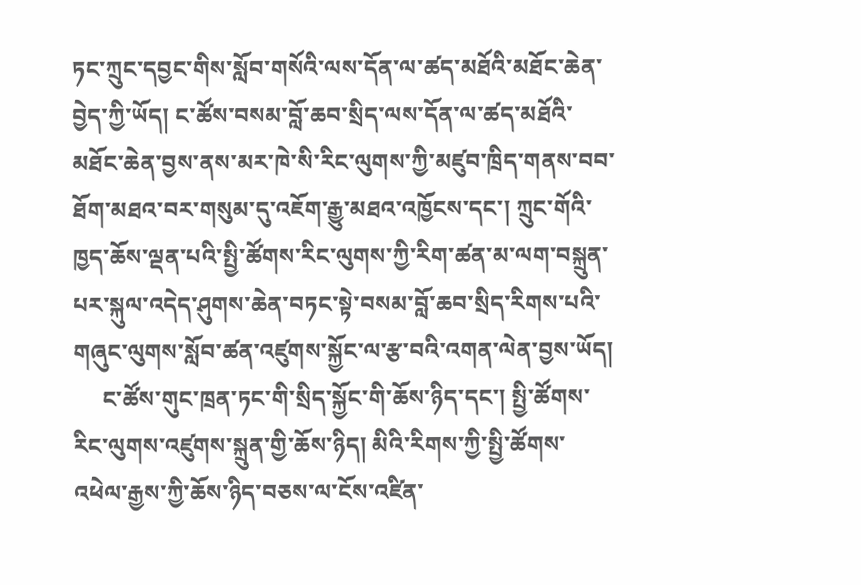ཏང་ཀྲུང་དབྱང་གིས་སློབ་གསོའི་ལས་དོན་ལ་ཚད་མཐོའི་མཐོང་ཆེན་བྱེད་ཀྱི་ཡོད། ང་ཚོས་བསམ་བློ་ཆབ་སྲིད་ལས་དོན་ལ་ཚད་མཐོའི་མཐོང་ཆེན་བྱས་ནས་མར་ཁེ་སི་རིང་ལུགས་ཀྱི་མཛུབ་ཁྲིད་གནས་བབ་ཐོག་མཐའ་བར་གསུམ་དུ་འཇོག་རྒྱུ་མཐའ་འཁྱོངས་དང་། ཀྲུང་གོའི་ཁྱད་ཆོས་ལྡན་པའི་སྤྱི་ཚོགས་རིང་ལུགས་ཀྱི་རིག་ཚན་མ་ལག་བསྐྲུན་པར་སྐུལ་འདེད་ཤུགས་ཆེན་བཏང་སྟེ་བསམ་བློ་ཆབ་སྲིད་རིགས་པའི་གཞུང་ལུགས་སློབ་ཚན་འཛུགས་སྐྱོང་ལ་རྩ་བའི་འགན་ལེན་བྱས་ཡོད།
     ང་ཚོས་གུང་ཁྲན་ཏང་གི་སྲིད་སྐྱོང་གི་ཆོས་ཉིད་དང་། སྤྱི་ཚོགས་རིང་ལུགས་འཛུགས་སྐྲུན་གྱི་ཆོས་ཉིད། མིའི་རིགས་ཀྱི་སྤྱི་ཚོགས་འཕེལ་རྒྱས་ཀྱི་ཆོས་ཉིད་བཅས་ལ་ངོས་འཛིན་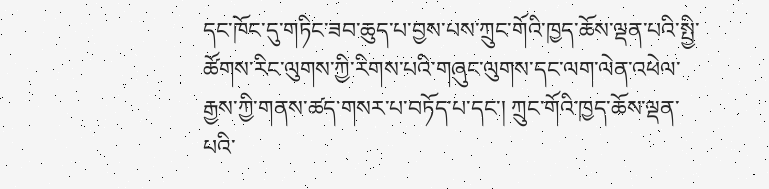དང་ཁོང་དུ་གཏིང་ཟབ་ཆུད་པ་བྱས་པས་ཀྲུང་གོའི་ཁྱད་ཆོས་ལྡན་པའི་སྤྱི་ཚོགས་རིང་ལུགས་ཀྱི་རིགས་པའི་གཞུང་ལུགས་དང་ལག་ལེན་འཕེལ་རྒྱས་ཀྱི་གནས་ཚད་གསར་པ་བཏོད་པ་དང་། ཀྲུང་གོའི་ཁྱད་ཆོས་ལྡན་པའི་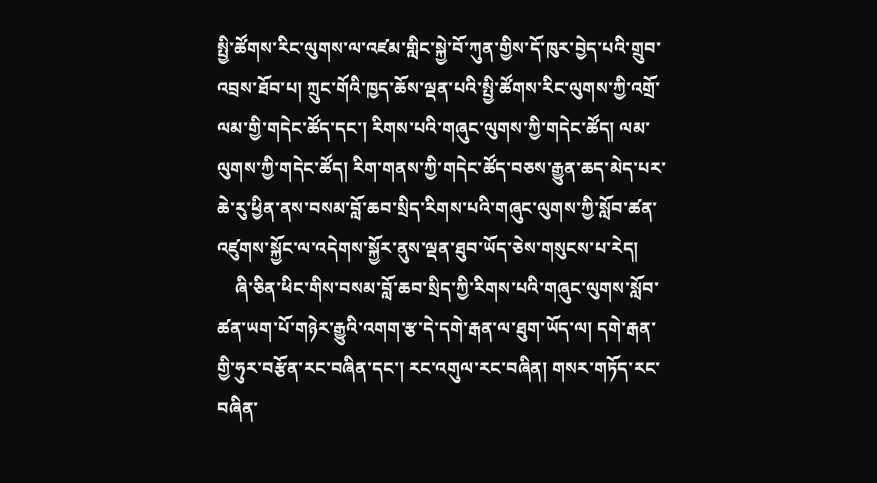སྤྱི་ཚོགས་རིང་ལུགས་ལ་འཛམ་གླིང་སྐྱེ་བོ་ཀུན་གྱིས་དོ་ཁུར་བྱེད་པའི་གྲུབ་འབྲས་ཐོབ་པ། ཀྲུང་གོའི་ཁྱད་ཆོས་ལྡན་པའི་སྤྱི་ཚོགས་རིང་ལུགས་ཀྱི་འགྲོ་ལམ་གྱི་གདེང་ཚོད་དང་། རིགས་པའི་གཞུང་ལུགས་ཀྱི་གདེང་ཚོད། ལམ་ལུགས་ཀྱི་གདེང་ཚོད། རིག་གནས་ཀྱི་གདེང་ཚོད་བཅས་རྒྱུན་ཆད་མེད་པར་ཆེ་རུ་ཕྱིན་ནས་བསམ་བློ་ཆབ་སྲིད་རིགས་པའི་གཞུང་ལུགས་ཀྱི་སློབ་ཚན་འཛུགས་སྐྱོང་ལ་འདེགས་སྐྱོར་ནུས་ལྡན་ཐུབ་ཡོད་ཅེས་གསུངས་པ་རེད།
    ཞི་ཅིན་ཕིང་གིས་བསམ་བློ་ཆབ་སྲིད་ཀྱི་རིགས་པའི་གཞུང་ལུགས་སློབ་ཚན་ཡག་པོ་གཉེར་རྒྱུའི་འགག་རྩ་དེ་དགེ་རྒན་ལ་ཐུག་ཡོད་ལ། དགེ་རྒན་གྱི་ཧུར་བརྩོན་རང་བཞིན་དང་། རང་འགུལ་རང་བཞིན། གསར་གཏོད་རང་བཞིན་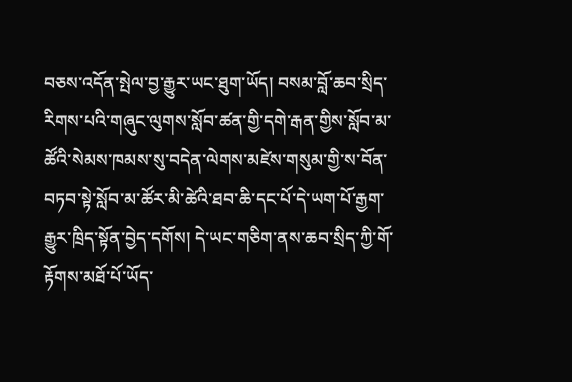བཅས་འདོན་སྤེལ་བྱ་རྒྱུར་ཡང་ཐུག་ཡོད། བསམ་བློ་ཆབ་སྲིད་རིགས་པའི་གཞུང་ལུགས་སློབ་ཚན་གྱི་དགེ་རྒན་གྱིས་སློབ་མ་ཚོའི་སེམས་ཁམས་སུ་བདེན་ལེགས་མཛེས་གསུམ་གྱི་ས་བོན་བཏབ་སྟེ་སློབ་མ་ཚོར་མི་ཚེའི་ཐབ་ཆི་དང་པོ་དེ་ཡག་པོ་རྒྱག་རྒྱུར་ཁྲིད་སྟོན་བྱེད་དགོས། དེ་ཡང་གཅིག་ནས་ཆབ་སྲིད་ཀྱི་གོ་རྟོགས་མཐོ་པོ་ཡོད་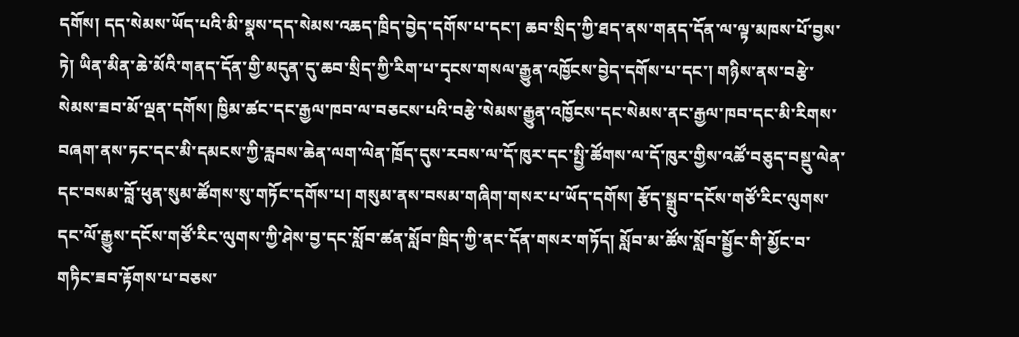དགོས། དད་སེམས་ཡོད་པའི་མི་སྣས་དད་སེམས་འཆད་ཁྲིད་བྱེད་དགོས་པ་དང་། ཆབ་སྲིད་ཀྱི་ཐད་ནས་གནད་དོན་ལ་ལྟ་མཁས་པོ་བྱས་ཏེ། ཡིན་མིན་ཆེ་མོའི་གནད་དོན་གྱི་མདུན་དུ་ཆབ་སྲིད་ཀྱི་རིག་པ་དྭངས་གསལ་རྒྱུན་འཁྱོངས་བྱེད་དགོས་པ་དང་། གཉིས་ནས་བརྩེ་སེམས་ཟབ་མོ་ལྡན་དགོས། ཁྱིམ་ཚང་དང་རྒྱལ་ཁབ་ལ་བཅངས་པའི་བརྩེ་སེམས་རྒྱུན་འཁྱོངས་དང་སེམས་ནང་རྒྱལ་ཁབ་དང་མི་རིགས་བཞག་ནས་ཏང་དང་མི་དམངས་ཀྱི་རླབས་ཆེན་ལག་ལེན་ཁྲོད་དུས་རབས་ལ་དོ་ཁུར་དང་སྤྱི་ཚོགས་ལ་དོ་ཁུར་གྱིས་འཚོ་བཅུད་བསྡུ་ལེན་དང་བསམ་བློ་ཕུན་སུམ་ཚོགས་སུ་གཏོང་དགོས་པ། གསུམ་ནས་བསམ་གཞིག་གསར་པ་ཡོད་དགོས། རྩོད་སྒྲུབ་དངོས་གཙོ་རིང་ལུགས་དང་ལོ་རྒྱུས་དངོས་གཙོ་རིང་ལུགས་ཀྱི་ཤེས་བྱ་དང་སློབ་ཚན་སློབ་ཁྲིད་ཀྱི་ནང་དོན་གསར་གཏོད། སློབ་མ་ཚོས་སློབ་སྦྱོང་གི་མྱོང་བ་གཏིང་ཟབ་རྟོགས་པ་བཅས་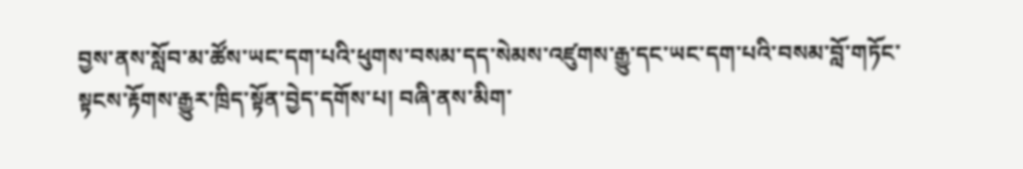བྱས་ནས་སློབ་མ་ཚོས་ཡང་དག་པའི་ཕུགས་བསམ་དད་སེམས་འཛུགས་རྒྱུ་དང་ཡང་དག་པའི་བསམ་བློ་གཏོང་སྟངས་རྟོགས་རྒྱུར་ཁྲིད་སྟོན་བྱེད་དགོས་པ། བཞི་ནས་མིག་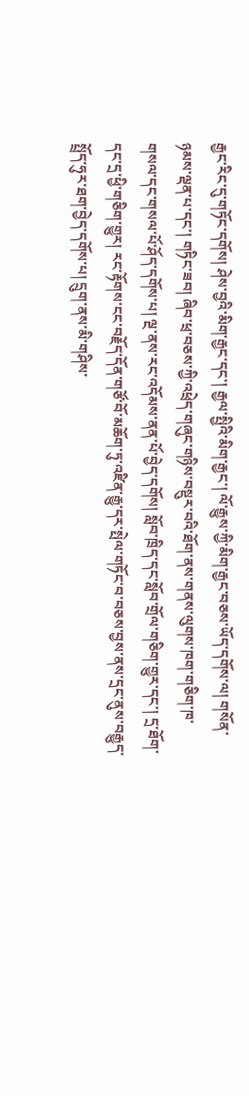རྒྱང་རིང་དུ་གཏོང་དགོས། ཤེས་བྱའི་མིག་རྒྱང་དང་། རྒྱལ་སྤྱིའི་མིག་རྒྱང་། ལོ་རྒྱུས་ཀྱི་མིག་རྒྱང་བཅས་ཡོད་དགོས་ལ། གསོན་ཉམས་ལྡན་པ་དང་། གཏིང་ཟབ། ཞིབ་ཕྲ་བཅས་ཀྱི་འཕྲེད་གཞུང་གཉིས་བསྡུར་བའི་ཐོག་ནས་གནས་ལུགས་ཁག་གཅིག་ཁ་གསལ་དང་གསལ་པོ་ཤོད་དགོས་པ། ལྔ་ནས་རང་འདོམས་ནན་པོ་བྱེད་དགོས། སློབ་ཁྲིད་དང་སློབ་གྲོལ་གཅིག་གྱུར་དང་། དྲ་ཐོག་དང་དྲ་ཕྱི་གཅིག་གྱུར། རང་རྟོགས་ངང་བརྗོད་དོན་གཙོ་བོ་མཆོག་ཏུ་འཛིན་རྒྱུ་དར་སྤེལ་གཏོང་བ་བཅས་བྱས་ནས་དྲང་ནུས་བརྒྱུད་སྤྲོད་ཧུར་ཐག་བྱེད་དགོས་པ། དྲུག་ནས་མི་གཤིས་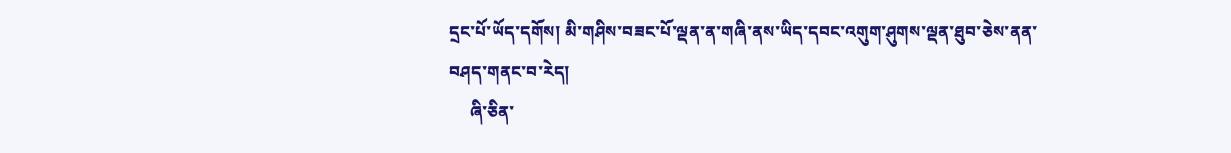དྲང་པོ་ཡོད་དགོས། མི་གཤིས་བཟང་པོ་ལྡན་ན་གཞི་ནས་ཡིད་དབང་འགུག་ཤུགས་ལྡན་ཐུབ་ཅེས་ནན་བཤད་གནང་བ་རེད།
     ཞི་ཅིན་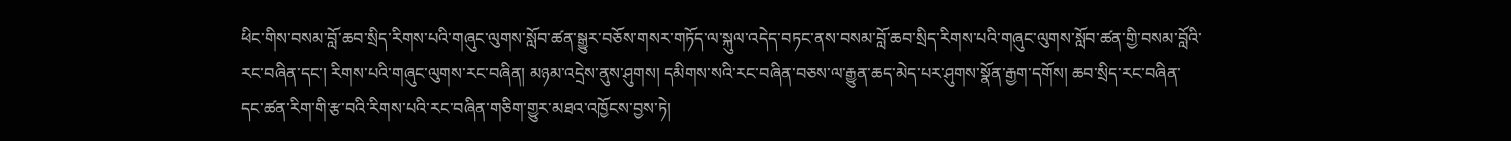ཕིང་གིས་བསམ་བློ་ཆབ་སྲིད་རིགས་པའི་གཞུང་ལུགས་སློབ་ཚན་སྒྱུར་བཅོས་གསར་གཏོད་ལ་སྐུལ་འདེད་བཏང་ནས་བསམ་བློ་ཆབ་སྲིད་རིགས་པའི་གཞུང་ལུགས་སློབ་ཚན་གྱི་བསམ་བློའི་རང་བཞིན་དང་། རིགས་པའི་གཞུང་ལུགས་རང་བཞིན། མཉམ་འདྲེས་ནུས་ཤུགས། དམིགས་སའི་རང་བཞིན་བཅས་ལ་རྒྱུན་ཆད་མེད་པར་ཤུགས་སྣོན་རྒྱག་དགོས། ཆབ་སྲིད་རང་བཞིན་དང་ཚན་རིག་གི་རྩ་བའི་རིགས་པའི་རང་བཞིན་གཅིག་གྱུར་མཐའ་འཁྱོངས་བྱས་ཏེ།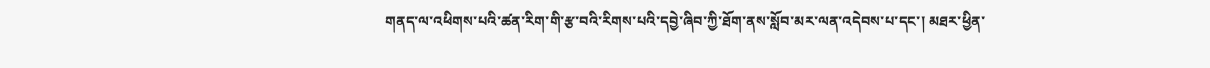གནད་ལ་འཕིགས་པའི་ཚན་རིག་གི་རྩ་བའི་རིགས་པའི་དབྱེ་ཞིབ་ཀྱི་ཐོག་ནས་སློབ་མར་ལན་འདེབས་པ་དང་། མཐར་ཕྱིན་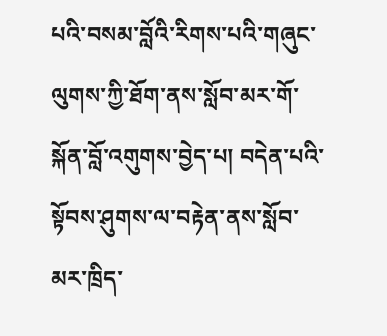པའི་བསམ་བློའི་རིགས་པའི་གཞུང་ལུགས་ཀྱི་ཐོག་ནས་སློབ་མར་གོ་སྐོན་བློ་འགུགས་བྱེད་པ། བདེན་པའི་སྟོབས་ཤུགས་ལ་བརྟེན་ནས་སློབ་མར་ཁྲིད་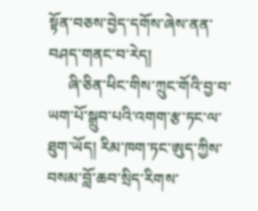སྟོན་བཅས་བྱེད་དགོས་ཞེས་ནན་བཤད་གནང་བ་རེད།
     ཞི་ཅིན་ཕིང་གིས་ཀྲུང་གོའི་བྱ་བ་ཡག་པོ་སྒྲུབ་པའི་འགག་རྩ་ཏང་ལ་ཐུག་ཡོད། རིམ་ཁག་ཏང་ཨུད་ཀྱིས་བསམ་བློ་ཆབ་སྲིད་རིགས་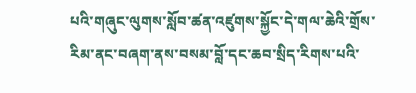པའི་གཞུང་ལུགས་སློབ་ཚན་འཛུགས་སྐྱོང་དེ་གལ་ཆེའི་གྲོས་རིམ་ནང་བཞག་ནས་བསམ་བློ་དང་ཆབ་སྲིད་རིགས་པའི་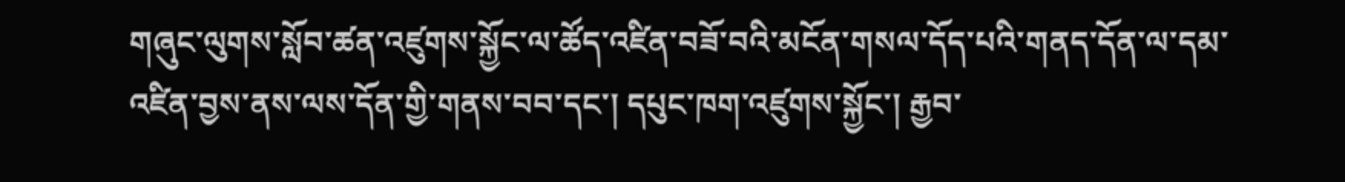གཞུང་ལུགས་སློབ་ཚན་འཛུགས་སྐྱོང་ལ་ཚོད་འཛིན་བཟོ་བའི་མངོན་གསལ་དོད་པའི་གནད་དོན་ལ་དམ་འཛིན་བྱས་ནས་ལས་དོན་གྱི་གནས་བབ་དང་། དཔུང་ཁག་འཛུགས་སྐྱོང་། རྒྱབ་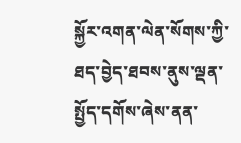སྐྱོར་འགན་ལེན་སོགས་ཀྱི་ཐད་བྱེད་ཐབས་ནུས་ལྡན་སྤྱོད་དགོས་ཞེས་ནན་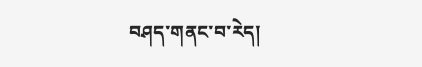བཤད་གནང་བ་རེད།